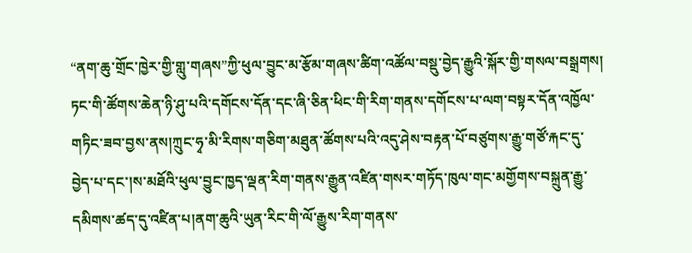“ནག་ཆུ་གྲོང་ཁྱེར་གྱི་གླུ་གཞས”ཀྱི་ཕུལ་བྱུང་མ་རྩོམ་གཞས་ཚིག་འཚོལ་བསྡུ་བྱེད་རྒྱུའི་སྐོར་གྱི་གསལ་བསྒྲགས།
ཏང་གི་ཚོགས་ཆེན་ཉི་ཤུ་པའི་དགོངས་དོན་དང་ཞི་ཅིན་ཕིང་གི་རིག་གནས་དགོངས་པ་ལག་བསྟར་དོན་འཁྱོལ་གཏིང་ཟབ་བྱས་ནས།ཀྲུང་ཧྭ་མི་རིགས་གཅིག་མཐུན་ཚོགས་པའི་འདུ་ཤེས་བརྟན་པོ་བཙུགས་རྒྱུ་གཙོ་རྐང་དུ་བྱེད་པ་དང་།ས་མཐོའི་ཕུལ་བྱུང་ཁྱད་ལྡན་རིག་གནས་རྒྱུན་འཛིན་གསར་གཏོད་ཁུལ་གང་མགྱོགས་བསྐྲུན་རྒྱུ་དམིགས་ཚད་དུ་འཛིན་པ།ནག་ཆུའི་ཡུན་རིང་གི་ལོ་རྒྱུས་རིག་གནས་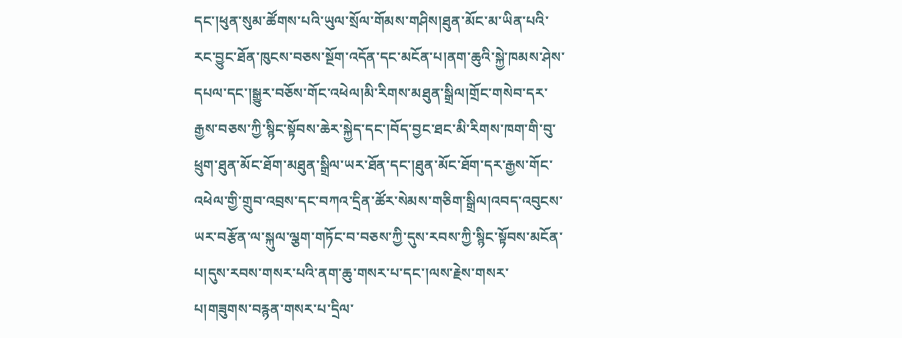དང་།ཕུན་སུམ་ཚོགས་པའི་ཡུལ་སྲོལ་གོམས་གཤིས།ཐུན་མོང་མ་ཡིན་པའི་རང་བྱུང་ཐོན་ཁུངས་བཅས་སྔོག་འདོན་དང་མངོན་པ།ནག་ཆུའི་སྐྱེ་ཁམས་ཤེས་དཔལ་དང་།སྒྱུར་བཅོས་གོང་འཕེལ།མི་རིགས་མཐུན་སྒྲིལ།གྲོང་གསེབ་དར་རྒྱས་བཅས་ཀྱི་སྙིང་སྟོབས་ཆེར་སྐྱེད་དང་།བོད་བྱང་ཐང་མི་རིགས་ཁག་གི་བུ་ཕྲུག་ཐུན་མོང་ཐོག་མཐུན་སྒྲིལ་ཡར་ཐོན་དང་།ཐུན་མོང་ཐོག་དར་རྒྱས་གོང་འཕེལ་གྱི་གྲུབ་འབྲས་དང་བཀའ་དྲིན་ཚོར་སེམས་གཅིག་སྒྲིལ།འབད་འབུངས་ཡར་བརྩོན་ལ་སྐུལ་ལྕག་གཏོང་བ་བཅས་ཀྱི་དུས་རབས་ཀྱི་སྙིང་སྟོབས་མངོན་པ།དུས་རབས་གསར་པའི་ནག་ཆུ་གསར་པ་དང་།ལས་རྗེས་གསར་པ།གཟུགས་བརྙན་གསར་པ་དྲིལ་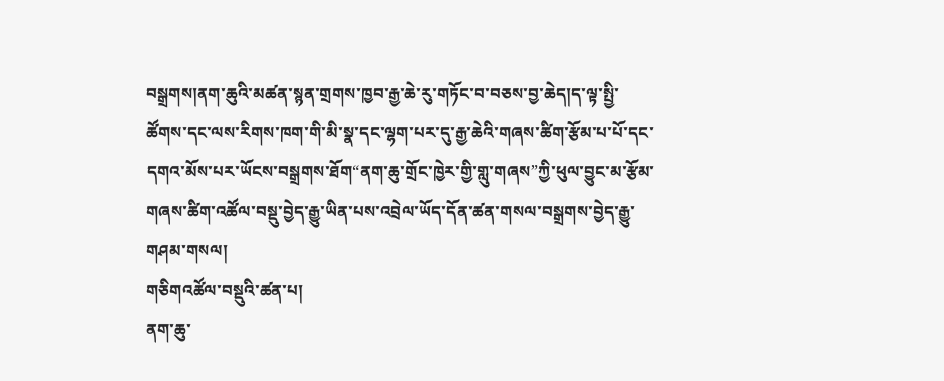བསྒྲགས།ནག་ཆུའི་མཚན་སྙན་གྲགས་ཁྱབ་རྒྱ་ཆེ་རུ་གཏོང་བ་བཅས་བྱ་ཆེད།ད་ལྟ་སྤྱི་ཚོགས་དང་ལས་རིགས་ཁག་གི་མི་སྣ་དང་ལྷག་པར་དུ་རྒྱ་ཆེའི་གཞས་ཚིག་རྩོམ་པ་པོ་དང་དགའ་མོས་པར་ཡོངས་བསྒྲགས་ཐོག“ནག་ཆུ་གྲོང་ཁྱེར་གྱི་གླུ་གཞས”ཀྱི་ཕུལ་བྱུང་མ་རྩོམ་གཞས་ཚིག་འཚོལ་བསྡུ་བྱེད་རྒྱུ་ཡིན་པས་འབྲེལ་ཡོད་དོན་ཚན་གསལ་བསྒྲགས་བྱེད་རྒྱུ་གཤམ་གསལ།
གཅིགའཚོལ་བསྡུའི་ཚན་པ།
ནག་ཆུ་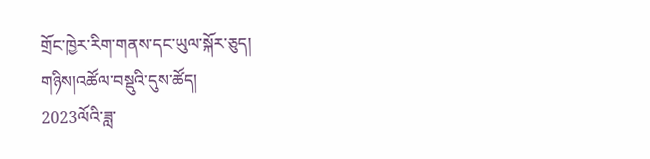གྲོང་ཁྱེར་རིག་གནས་དང་ཡུལ་སྐོར་ཅུད།
གཉིས།འཚོལ་བསྡུའི་དུས་ཚོད།
2023ལོའི་ཟླ་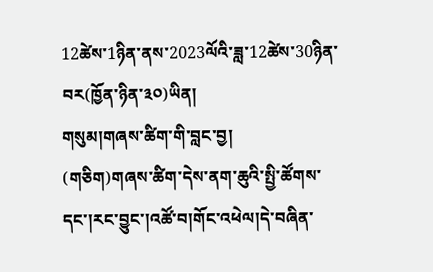12ཚེས་1ཉིན་ནས་2023ལོའི་ཟླ་12ཚེས་30ཉིན་བར(ཁྱོན་ཉིན་༣༠)ཡིན།
གསུམ།གཞས་ཚིག་གི་བླང་བྱ།
(གཅིག)གཞས་ཚིག་དེས་ནག་ཆུའི་སྤྱི་ཚོགས་དང་།རང་བྱུང་།འཚོ་བ།གོང་འཕེལ།དེ་བཞིན་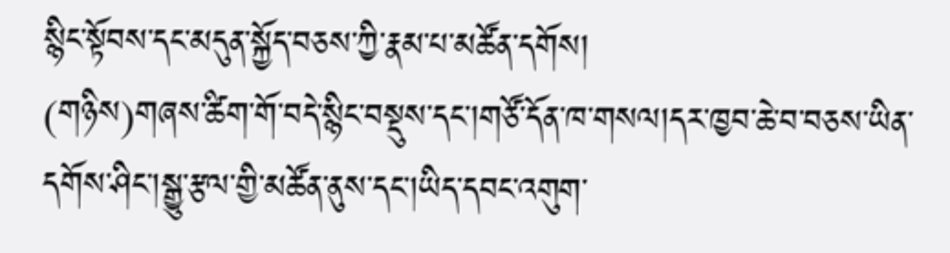སྙིང་སྟོབས་དང་མདུན་སྐྱོད་བཅས་ཀྱི་རྣམ་པ་མཚོན་དགོས།
(གཉིས)གཞས་ཚིག་གོ་བདེ་སྙིང་བསྡུས་དང་།གཙོ་དོན་ཁ་གསལ།དར་ཁྱབ་ཆེ་བ་བཅས་ཡིན་དགོས་ཤིང་།སྒྱུ་རྩལ་གྱི་མཚོན་ནུས་དང་།ཡིད་དབང་འགུག་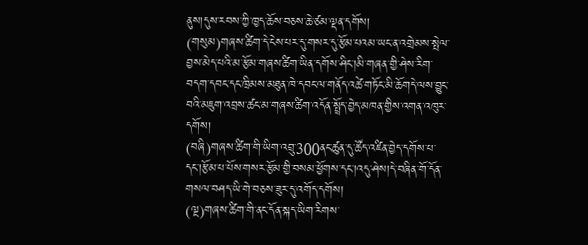ནུས།དུས་རབས་ཀྱི་ཁྱད་ཆོས་བཅས་ཆེ་ཙམ་ལྡན་དགོས།
(གསུམ)གཞས་ཚིག་དེ་ངེས་པར་དུ་གསར་དུ་རྩོམ་པའམ་ཡང་ན་འགྲེམས་སྤེལ་བྱས་མེད་པའི་མ་རྩོམ་གཞས་ཚིག་ཡིན་དགོས་ཤིང་།མི་གཞན་གྱི་ཤེས་རིག་བདག་དབང་དང་ཁྲིམས་མཐུན་ཁེ་དབང་ལ་གནོད་འཚེ་གཏོང་མི་ཆོགདེ་ལས་བྱུང་བའི་མཇུག་འབྲས་ཚང་མ་གཞས་ཚིག་འདོན་སྤྲོད་བྱེད་མཁན་གྱིས་འགན་འཁུར་དགོས།
(བཞི)གཞས་ཚིག་གི་ཡིག་འབྲུ་300ནང་ཚུན་དུ་ཚོད་འཛིན་བྱེད་དགོས་པ་དང་།རྩོམ་པ་པོས་གསར་རྩོམ་གྱི་བསམ་ཕྱོགས་དང་།འདུ་ཤེས།དེ་བཞིན་གོ་དོན་གསལ་བཤད་ཡི་གེ་བཅས་ཟུར་དུ་འགོད་དགོས།
(ལྔ)གཞས་ཚིག་གི་ནང་དོན་སྐད་ཡིག་རིགས་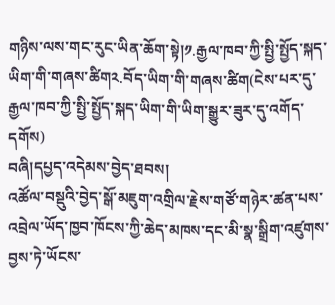གཉིས་ལས་གང་རུང་ཡིན་ཆོག་སྟེ།༡.རྒྱལ་ཁབ་ཀྱི་སྤྱི་སྤྱོད་སྐད་ཡིག་གི་གཞས་ཚིག༢.བོད་ཡིག་གི་གཞས་ཚིག(ངེས་པར་དུ་རྒྱལ་ཁབ་ཀྱི་སྤྱི་སྤྱོད་སྐད་ཡིག་གི་ཡིག་སྒྱུར་ཟུར་དུ་འགོད་དགོས)
བཞི།དཔྱད་འདེམས་བྱེད་ཐབས།
འཚོལ་བསྡུའི་བྱེད་སྒོ་མཇུག་འགྲིལ་རྗེས་གཙོ་གཉེར་ཚན་པས་འབྲེལ་ཡོད་ཁྱབ་ཁོངས་ཀྱི་ཆེད་མཁས་དང་མི་སྣ་སྒྲིག་འཛུགས་བྱས་ཏེ་ཡོངས་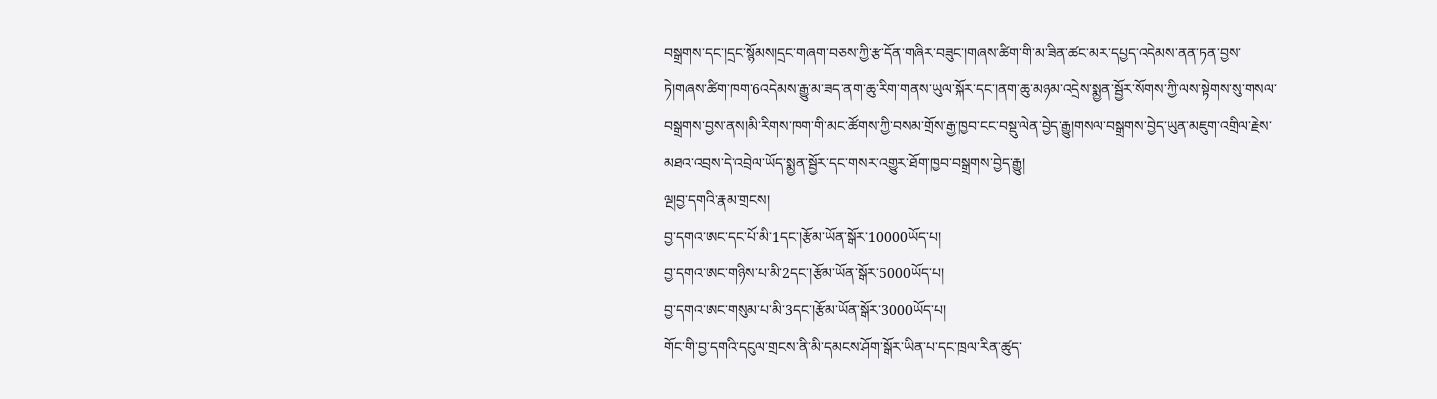བསྒྲགས་དང་།དྲང་སྙོམས།དྲང་གཞག་བཅས་ཀྱི་རྩ་དོན་གཞིར་བཟུང་།གཞས་ཚིག་གི་མ་ཟིན་ཚང་མར་དཔྱད་འདེམས་ནན་ཏན་བྱས་ཏེ།གཞས་ཚིག་ཁག་6འདེམས་རྒྱུ་མ་ཟད་ནག་ཆུ་རིག་གནས་ཡུལ་སྐོར་དང་།ནག་ཆུ་མཉམ་འདྲེས་སྨྱན་སྦྱོར་སོགས་ཀྱི་ལས་སྟེགས་སུ་གསལ་བསྒྲགས་བྱས་ནས།མི་རིགས་ཁག་གི་མང་ཚོགས་ཀྱི་བསམ་གྲོས་རྒྱ་ཁྱབ་ངང་བསྡུ་ལེན་བྱེད་རྒྱུ།གསལ་བསྒྲགས་བྱེད་ཡུན་མཇུག་འགྲིལ་རྗེས་མཐའ་འབྲས་དེ་འབྲེལ་ཡོད་སྨྱན་སྦྱོར་དང་གསར་འགྱུར་ཐོག་ཁྱབ་བསྒྲགས་བྱེད་རྒྱུ།
ལྔ།བྱ་དགའི་རྣམ་གྲངས།
བྱ་དགའ་ཨང་དང་པོ་མི་1དང་།རྩོམ་ཡོན་སྒོར་10000ཡོད་པ།
བྱ་དགའ་ཨང་གཉིས་པ་མི་2དང་།རྩོམ་ཡོན་སྒོར་5000ཡོད་པ།
བྱ་དགའ་ཨང་གསུམ་པ་མི་3དང་།རྩོམ་ཡོན་སྒོར་3000ཡོད་པ།
གོང་གི་བྱ་དགའི་དངུལ་གྲངས་ནི་མི་དམངས་ཤོག་སྒོར་ཡིན་པ་དང་ཁྲལ་རིན་ཚུད་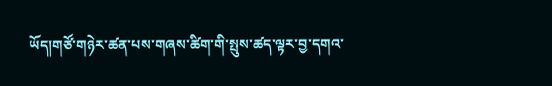ཡོད།གཙོ་གཉེར་ཚན་པས་གཞས་ཚིག་གི་སྤུས་ཚད་ལྟར་བྱ་དགའ་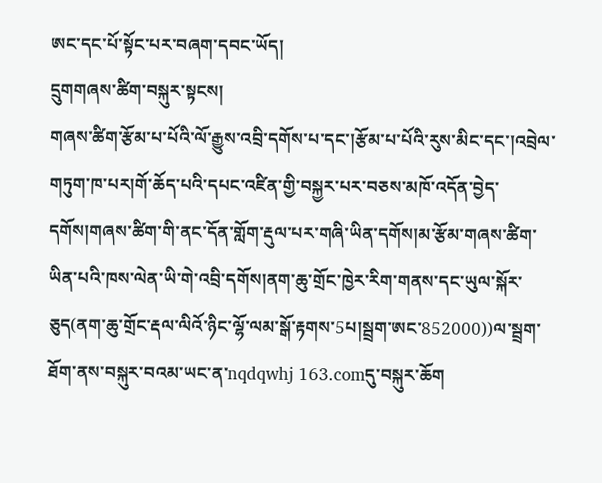ཨང་དང་པོ་སྟོང་པར་བཞག་དབང་ཡོད།
དྲུགགཞས་ཚིག་བསྐུར་སྟངས།
གཞས་ཚིག་རྩོམ་པ་པོའི་ལོ་རྒྱུས་འབྲི་དགོས་པ་དང་།རྩོམ་པ་པོའི་རུས་མིང་དང་།འབྲེལ་གཏུག་ཁ་པར།གོ་ཆོད་པའི་དཔང་འཛིན་གྱི་བསྐྱར་པར་བཅས་མཁོ་འདོན་བྱེད་དགོས།གཞས་ཚིག་གི་ནང་དོན་གློག་རྡུལ་པར་གཞི་ཡིན་དགོས།མ་རྩོམ་གཞས་ཚིག་ཡིན་པའི་ཁས་ལེན་ཡི་གེ་འབྲི་དགོས།ནག་ཆུ་གྲོང་ཁྱེར་རིག་གནས་དང་ཡུལ་སྐོར་ཅུད(ནག་ཆུ་གྲོང་རྡལ་ལིའོ་ཉིང་ལྷོ་ལམ་སྒོ་རྟགས་5པ།སྦྲག་ཨང་852000))ལ་སྦྲག་ཐོག་ནས་བསྐུར་བའམ་ཡང་ན་nqdqwhj 163.comདུ་བསྐུར་ཆོག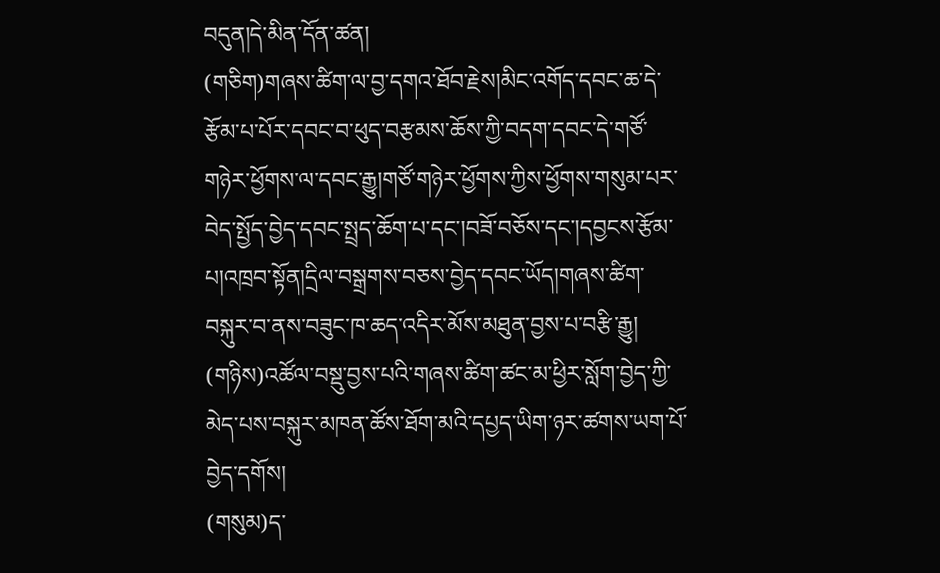བདུན།དེ་མིན་དོན་ཚན།
(གཅིག)གཞས་ཚིག་ལ་བྱ་དགའ་ཐོབ་རྗེས།མིང་འགོད་དབང་ཆ་དེ་རྩོམ་པ་པོར་དབང་བ་ཕུད་བརྩམས་ཆོས་ཀྱི་བདག་དབང་དེ་གཙོ་གཉེར་ཕྱོགས་ལ་དབང་རྒྱུ།གཙོ་གཉེར་ཕྱོགས་ཀྱིས་ཕྱོགས་གསུམ་པར་བེད་སྤྱོད་བྱེད་དབང་སྤྲད་ཆོག་པ་དང་།བཟོ་བཅོས་དང་།དབྱངས་རྩོམ་པ།འཁྲབ་སྟོན།དྲིལ་བསྒྲགས་བཅས་བྱེད་དབང་ཡོད།གཞས་ཚིག་བསྐུར་བ་ནས་བཟུང་ཁ་ཆད་འདིར་མོས་མཐུན་བྱས་པ་བརྩི་རྒྱུ།
(གཉིས)འཚོལ་བསྡུ་བྱས་པའི་གཞས་ཚིག་ཚང་མ་ཕྱིར་སློག་བྱེད་ཀྱི་མེད་པས་བསྐུར་མཁན་ཚོས་ཐོག་མའི་དཔྱད་ཡིག་ཉར་ཚགས་ཡག་པོ་བྱེད་དགོས།
(གསུམ)ད་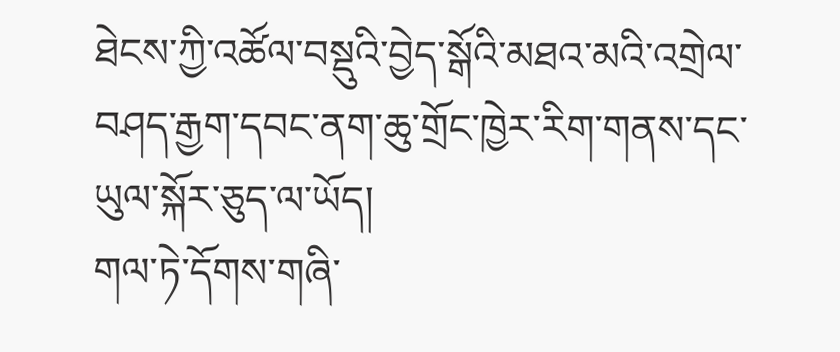ཐེངས་ཀྱི་འཚོལ་བསྡུའི་བྱེད་སྒོའི་མཐའ་མའི་འགྲེལ་བཤད་རྒྱག་དབང་ནག་ཆུ་གྲོང་ཁྱེར་རིག་གནས་དང་ཡུལ་སྐོར་ཅུད་ལ་ཡོད།
གལ་ཏེ་དོགས་གཞི་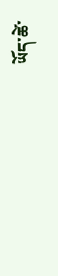ཡོད་ཚེ་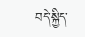བདེ་སྐྱིད་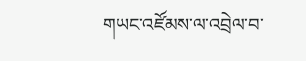གཡང་འཛོམས་ལ་འབྲེལ་བ་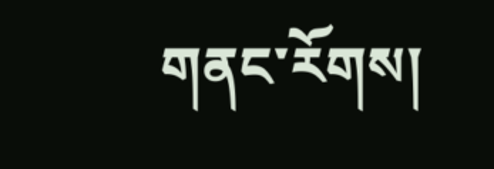གནང་རོགས།